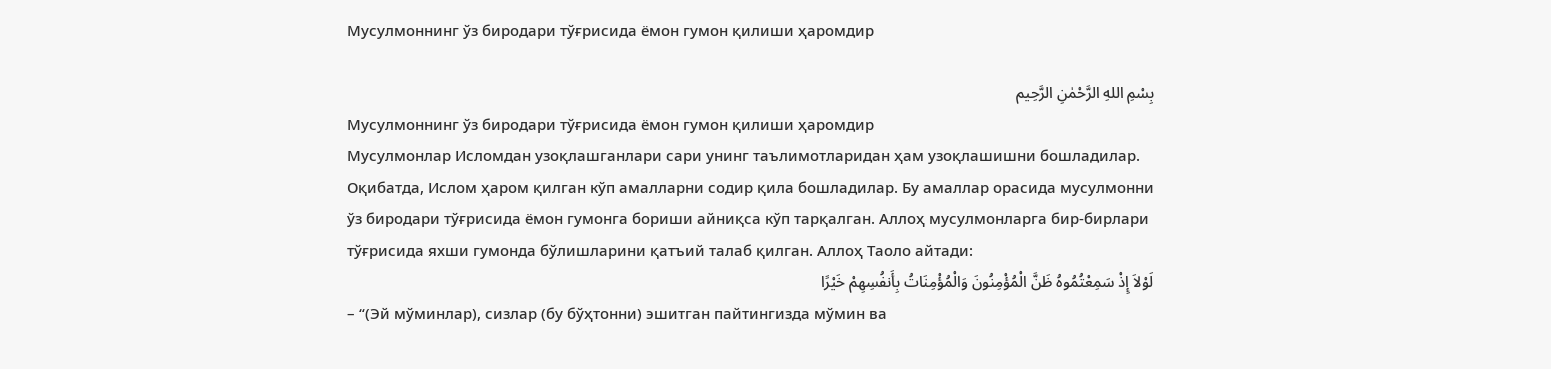Мусулмоннинг ўз биродари тўғрисида ёмон гумон қилиши ҳаромдир

بِسْمِ اللهِ الرَّحْمٰنِ الرَّحِيم
Мусулмоннинг ўз биродари тўғрисида ёмон гумон қилиши ҳаромдир
Мусулмонлар Исломдан узоқлашганлари сари унинг таълимотларидан ҳам узоқлашишни бошладилар. Оқибатда, Ислом ҳаром қилган кўп амалларни содир қила бошладилар. Бу амаллар орасида мусулмонни ўз биродари тўғрисида ёмон гумонга бориши айниқса кўп тарқалган. Аллоҳ мусулмонларга бир-бирлари тўғрисида яхши гумонда бўлишларини қатъий талаб қилган. Аллоҳ Таоло айтади:
لَوْلاَ إِذْ سَمِعْتُمُوهُ ظَنَّ الْمُؤْمِنُونَ وَالْمُؤْمِنَاتُ بِأَنفُسِهِمْ خَيْرًا
– “(Эй мўминлар), сизлар (бу бўҳтонни) эшитган пайтингизда мўмин ва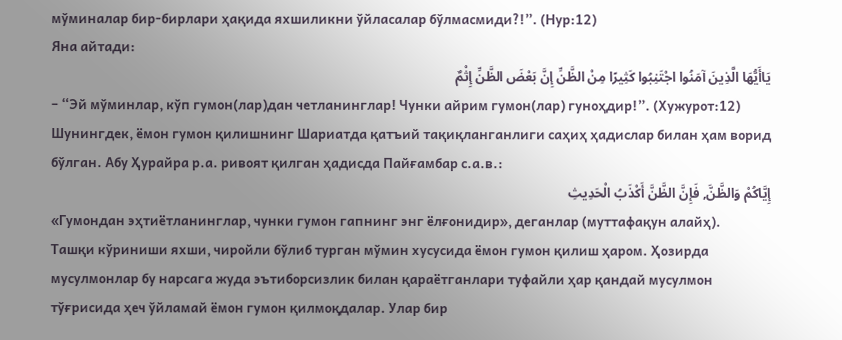мўминалар бир-бирлари ҳақида яхшиликни ўйласалар бўлмасмиди?!”. (Нур:12)
Яна айтади:
يَاأَيُّهَا الَّذِينَ آمَنُوا اجْتَنِبُوا كَثِيرًا مِنْ الظَّنِّ إِنَّ بَعْضَ الظَّنِّ إِثْمٌ
– “Эй мўминлар, кўп гумон(лар)дан четланинглар! Чунки айрим гумон(лар) гуноҳдир!”. (Хужурот:12)
Шунингдек, ёмон гумон қилишнинг Шариатда қатъий тақиқланганлиги саҳиҳ ҳадислар билан ҳам ворид бўлган. Абу Ҳурайра р.а. ривоят қилган ҳадисда Пайғамбар с.а.в.:
إِيَّاكُمْ وَالظَّنَّ, فَإِنَّ الظَّنَّ أَكْذَبُ الْحَدِيثِ
«Гумондан эҳтиётланинглар, чунки гумон гапнинг энг ёлғонидир», деганлар (муттафақун алайҳ).
Ташқи кўриниши яхши, чиройли бўлиб турган мўмин хусусида ёмон гумон қилиш ҳаром. Ҳозирда мусулмонлар бу нарсага жуда эътиборсизлик билан қараётганлари туфайли ҳар қандай мусулмон тўғрисида ҳеч ўйламай ёмон гумон қилмоқдалар. Улар бир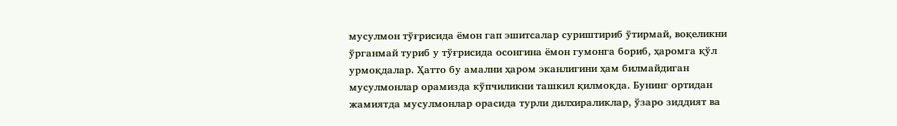мусулмон тўғрисида ёмон гап эшитсалар суриштириб ўтирмай, воқеликни ўрганмай туриб у тўғрисида осонгина ёмон гумонга бориб, ҳаромга қўл урмоқдалар. Ҳатто бу амални ҳаром эканлигини ҳам билмайдиган мусулмонлар орамизда кўпчиликни ташкил қилмоқда. Бунинг ортидан жамиятда мусулмонлар орасида турли дилхираликлар, ўзаро зиддият ва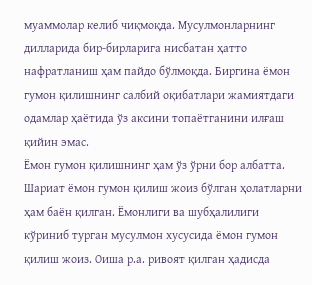муаммолар келиб чиқмоқда. Мусулмонларнинг дилларида бир-бирларига нисбатан ҳатто нафратланиш ҳам пайдо бўлмоқда. Биргина ёмон гумон қилишнинг салбий оқибатлари жамиятдаги одамлар ҳаётида ўз аксини топаётганини илғаш қийин эмас.
Ёмон гумон қилишнинг ҳам ўз ўрни бор албатта. Шариат ёмон гумон қилиш жоиз бўлган ҳолатларни ҳам баён қилган. Ёмонлиги ва шубҳалилиги кўриниб турган мусулмон хусусида ёмон гумон қилиш жоиз. Оиша р.а. ривоят қилган ҳадисда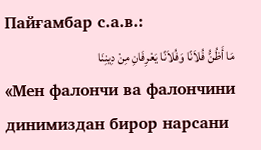Пайғамбар с.а.в.:
مَا أَظُنُّ فُلاَنًا وَفُلاَنًا يَعْرِفَانِ مِنْ دِينِنَا
«Мен фалончи ва фалончини динимиздан бирор нарсани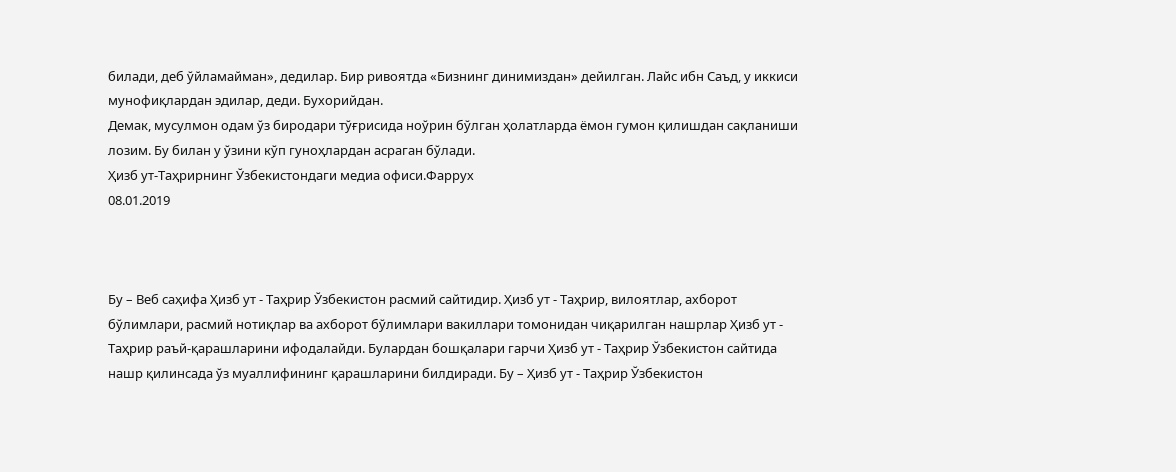билади, деб ўйламайман», дедилар. Бир ривоятда «Бизнинг динимиздан» дейилган. Лайс ибн Саъд, у иккиси мунофиқлардан эдилар, деди. Бухорийдан.
Демак, мусулмон одам ўз биродари тўғрисида ноўрин бўлган ҳолатларда ёмон гумон қилишдан сақланиши лозим. Бу билан у ўзини кўп гуноҳлардан асраган бўлади.
Ҳизб ут-Таҳрирнинг Ўзбекистондаги медиа офиси.Фаррух
08.01.2019



Бу – Веб саҳифа Ҳизб ут - Таҳрир Ўзбекистон расмий сайтидир. Ҳизб ут - Таҳрир, вилоятлар, ахборот бўлимлари, расмий нотиқлар ва ахборот бўлимлари вакиллари томонидан чиқарилган нашрлар Ҳизб ут - Таҳрир раъй-қарашларини ифодалайди. Булардан бошқалари гарчи Ҳизб ут - Таҳрир Ўзбекистон сайтида нашр қилинсада ўз муаллифининг қарашларини билдиради. Бу – Ҳизб ут - Таҳрир Ўзбекистон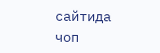сайтида чоп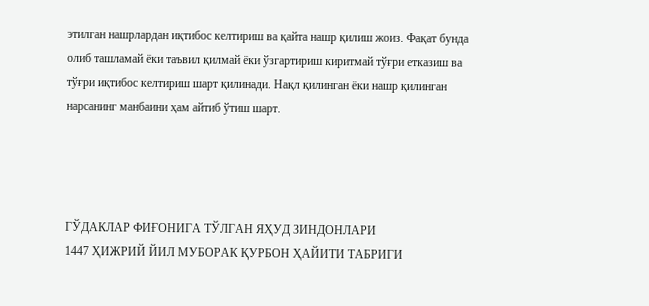этилган нашрлардан иқтибос келтириш ва қайта нашр қилиш жоиз. Фақат бунда олиб ташламай ёки таъвил қилмай ёки ўзгартириш киритмай тўғри етказиш ва тўғри иқтибос келтириш шарт қилинади. Нақл қилинган ёки нашр қилинган нарсанинг манбаини ҳам айтиб ўтиш шарт.




ГЎДАКЛАР ФИҒОНИГА ТЎЛГАН ЯҲУД ЗИНДОНЛАРИ
1447 ҲИЖРИЙ ЙИЛ МУБОРАК ҚУРБОН ҲАЙИТИ ТАБРИГИ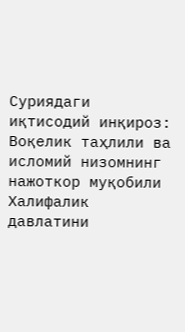Суриядаги иқтисодий инқироз: Воқелик таҳлили ва исломий низомнинг нажоткор муқобили
Халифалик давлатини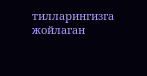тилларингизга жойлаган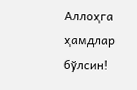Аллоҳга ҳамдлар бўлсин!